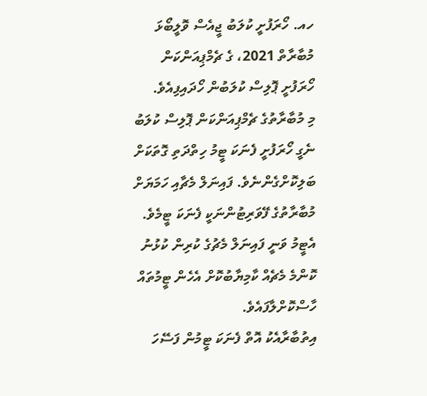ހއ. ހޯރަފުށީ ކުލަބު ޖީއެސް ވޮލީބޯޅަ މުބާރާތް 2021، ގެ ޗެމްޕިއަންކަން ހޯރަފުށީ ޕޮލިސް ކުލަބުން ހޯދައިފިއެވެ.
މި މުބާރާތުގެ ޗެމްޕިއަންކަން ޕޮލިސް ކުލަބު ނެގީ ހޯރަފުށީ ފެނަކަ ޓީމު ހިތްދަތި ގޮތަކަށް ބަލިކޮށްގެންނެވެ. ފައިނަލް މެޗާއި ހަމަޔަށް މުބާރާތުގެ ފޭވަރިޓުންނަކީ ފެނަކަ ޓީމެވެ. އެޓީމު ވަނީ ފައިނަލް މެޗުގެ ކުރިން ކުޅުނު ކޮންމެ މެޗެއް ކާމިޔާބުކޮށް އެހެން ޓީމުތައް ހާސްކޮށްލާފައެވެ.
އިތުބާރާއެކު އޮތް ފެނަކަ ޓީމުން ފަސޭހަ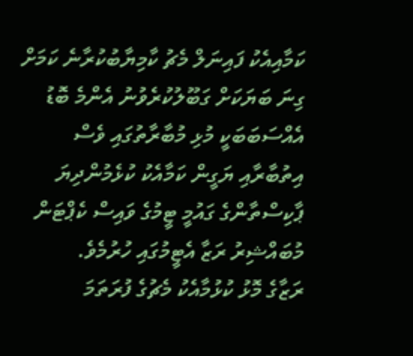ކަމާއިއެކު ފައިނަލް މެޗު ކާމިޔާބުކުރާނެ ކަމަށް ގިނަ ބަޔަކަށް ގަބޫލުކުރެވުނު އެންމެ ބޮޑު އެއްސަބަބަކީ މުޅި މުބާރާތުގައި ވެސް އިތުބާރާއި ޔަގީން ކަމާއެކު ކުޅެމުންދިޔަ ޕާކިސްތާންގެ ގައުމީ ޓީމުގެ ވައިސް ކެޕްޓަން މުބައްޝިރު ރަޒާ އެޓީމުގައި ހުރުމެވެ.
ރަޒާގެ މޮޅު ކުޅުމާއެކު މެޗުގެ ފުރަތަމަ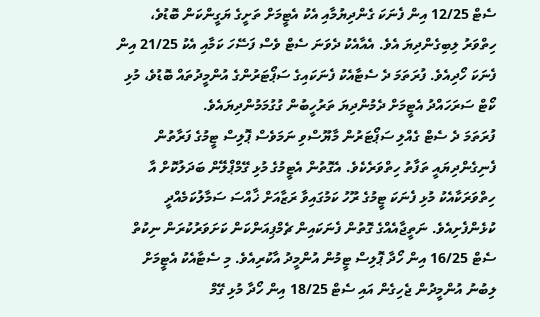ސެޓް 12/25 އިން ފެނަކަ ގެންދިޔުމާއި އެކު އެޓީމަށް ތަށީގެ ޔަގީންކަން ބޮޑުވެ، ހިތްވަރު ލިބިގެންދިޔަ އެވެ. އެއާއެކު ދެވަނަ ސެޓް ވެސް ފަސޭހަ ކަމާއި އެކު 21/25 އިން ފެނަކަ ހޯދިއެވެ. ފުރަތަމަ ދެ ސެޓާއެކު ފެނަކައިގެ ސަޕޯޓަރުންގެ އުންމީދުތައް ބޮޑުވެ، މުޅި ކޯޓް ސަރަހައްދު އެޓީމަށް ދެމުންދިޔަ ތަރުހީބުން ގުގުމަމުންދިޔައެވެ.
ފުރަތަމަ ދެ ސެޓް ގެއްލި ސަޕޯޓަރުން މާޔޫސްވި ނަމަވެސް ޕޮލިސް ޓީމުގެ ފަރާތުން ފެނިގެންދިޔައީ ތަފާތު ހިތްވަރެކެވެ. އެގޮތުން އެޓީމުގެ މުޅި ގޭމްޕްލޭން ބަދަލުކޮށް އާ ހިތްވަރަކާއެކު މުޅި ފެނަކަ ޓީމުގެ ރޫހު ކަމުގައިވާ ރަޒާއަށް ޚާއްސަ ސަމާލުކަމެއްދީ ކުޅެންފެށިއެވެ. ނަތީޖާއެއްގެ ގޮތުން ފެނަކައިން ޗެމްޕިއަންކަން ކަށަވަރުކުރަން ނިކުތް ސެޓް 16/25 އިން ހޯދާ ޕޮލިސް ޓީމުން އުންމީދު އާކުރިއެވެ. މި ސެޓާއެކު އެޓީމަށް ލިބުނު އުންމީދުން ޖެހިގެން އައި ސެޓް 18/25 އިން ހޯދާ މުޅި ގޭމް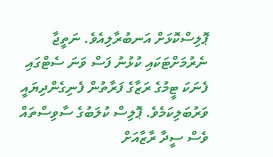ޕޮލިސްކޮޅަށް އަނބުރާލިއެވެ. ނަތީޖާ ނެރުމަށްޓަކައި ކުޅުނު ފަސް ވަނަ ސެޓްގައި ފެނަކަ ޓީމުގެ ރަޒާގެ ފަރާތުން ފެނިގެންދިޔައީ ވަރުބަލިކަމެވެ. ޕޮލިސް ކުލަބުގެ ސާވިސްތައް ވެސް ސީދާ ރާޒާއަށް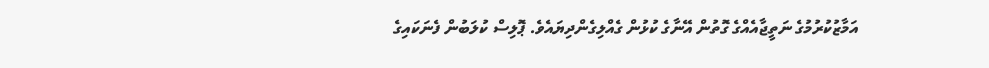އަމާޒުކުރުމުގެ ނަތީޖާއެއްގެ ގޮތުން އޭނާގެ ކުޅުން ގެއްލިގެންދިޔައެވެ. ޕޮލިސް ކުލަބުން ފެނަކައިގެ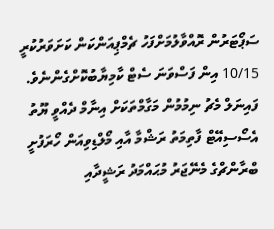ސަޕޯޓަރުން ރޮއްވާލުމަށްފަހު ޗެމްޕިއަންކަން ކަށަވަރުކުރީ 10/15 އިން ފަސްވަނަ ސެޓް ކާމިޔާބުކޮށްގެންނެވެ.
ފައިނަލް މެޗު ނިމުމުން މަގާމްތަކަށް އިނާމް ދެއްވީ ޔޫތު އެސޯސިއޭޓް ފާތިމަތު ރަޝްމާ އާއި މޯލްޑިވިއަން ހޯރަފުށީ ބްރާންޗްގެ މެނޭޖަރު މުޙައްމަދު ރަޝީދާއި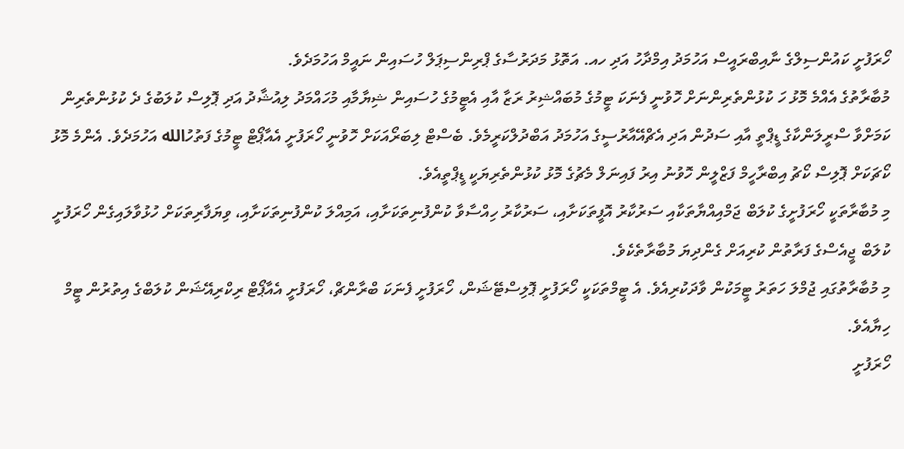ހޯރަފުށީ ކައުންސިލްގެ ނާއިބްރައީސް އަހުމަދު އިމްދާހު އަދި ހއ. އަތޮޅު މަދަރުސާގެ ޕްރިންސިޕަލް ހުސައިން ނައީމް އަހުމަދެވެ.
މުބާރާތުގެ އެއްމެ މޮޅު ހަ ކުޅުންތެރިންނަށް ހޮވުނީ ފެނަކަ ޓީމުގެ މުބައްޝިރު ރަޒާ އާއި އެޓީމުގެ ހުސައިން ޝިޔާމާއި މުހައްމަދު ލިއުޝާދު އަދި ޕޮލިސް ކުލަބުގެ ދެ ކުޅުންތެރިން ކަމަށްވާ ސްރީލަންކާގެ ޑީޕްތީ އާއި ސަދުން އަދި އެޗްއޭއާރުސީގެ އަހުމަދު އަބްދުލްކަރީމެވެ. ބެސްޓް ލިބަރޯއަކަށް ހޮވުނީ ހޯރަފުށީ އެއާޕޯޓް ޓީމުގެ ފަތުހުالله އަހުމަދެވެ. އެންމެ މޮޅު ކޯޗަކަށް ޕޮލިސް ކޯޗު އިބްރާހީމް ފަޒްލީން ހޮވުނު އިރު ފައިނަލް މެޗުގެ މޮޅު ކުޅުންތެރިޔަކީ ޑީޕްތީއެވެ.
މި މުބާރާތަކީ ހޯރަފުށީގެ ކުލަބް ޖަމްއިއްޔާތަކާއި ސަރުކާރު އޮފީތަކަށާއި، ސަރުކާރު ހިއްސާވާ ކުންފުނިތަކަށާއި، އަމިއްލަ ކުންފުނިތަކަށާއި، ވިޔަފާރިތަކަށް ހުޅުވާލައިގެން ހޯރަފުށީ ކުލަބް ޖީއެސްގެ ފަރާތުން ކުރިއަށް ގެންދިޔަ މުބާރާތެކެވެ.
މި މުބާރާތުގައި ޖުމްލަ ހަތަރު ޓީމަކުން ވާދަކުރިއެވެ. އެ ޓީމްތަކަކީ ހޯރަފުށީ ޕޮލިސްޓޭޝަން، ހޯރަފުށީ ފެނަކަ ބްރާންޗް، ހޯރަފުށީ އެއާޕޯޓް ރިކްރިއޭޝަން ކުލަބްގެ އިތުރުން ޓީމް ހިޔާއެވެ.
ހޯރަފުށީ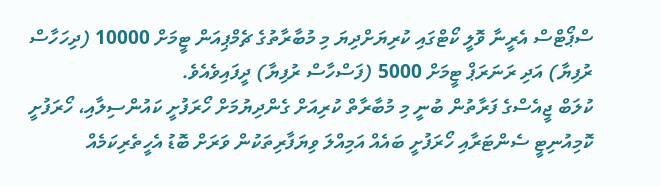ސްޕޯޓްސް އެރީނާ ވޮލީ ކޯޓްގައި ކުރިޔަށްދިޔަ މި މުބާރާތުގެ ޗެމްޕިއަން ޓީމަށް 10000 (ދިހަހާސް ރުފިޔާ) އަދި ރަނަރަޕް ޓީމަށް 5000 (ފަސްހާސް ރުފިޔާ) ދީފައިވެއެވެ.
ކުލަބް ޖީއެސްގެ ފަރާތުން ބުނީ މި މުބާރާތް ކުރިއަށް ގެންދިޔުމަށް ހޯރަފުށީ ކައުންސިލާއި، ހޯރަފުށީ ކޮމިއުނިޓީ ސެންޓަރާއި ހޯރަފުށީ ބައެއް އަމިއްލަ ވިޔަފާރިތަކުން ވަރަށް ބޮޑު އެހީތެރިކަމެއް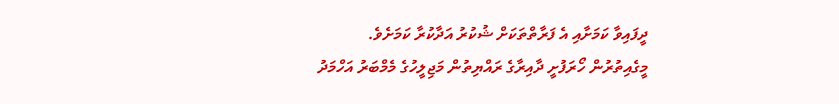ދީފައިވާ ކަމަށާއި އެ ފަރާތްތަކަށް ޝުކުރު އަދާކުރާ ކަމަށެވެ.
މީގެއިތުރުން ހޯރަފުށީ ދާއިރާގެ ރައްޔިތުން މަޖިލީހުގެ މެމްބަރު އަހްމަދު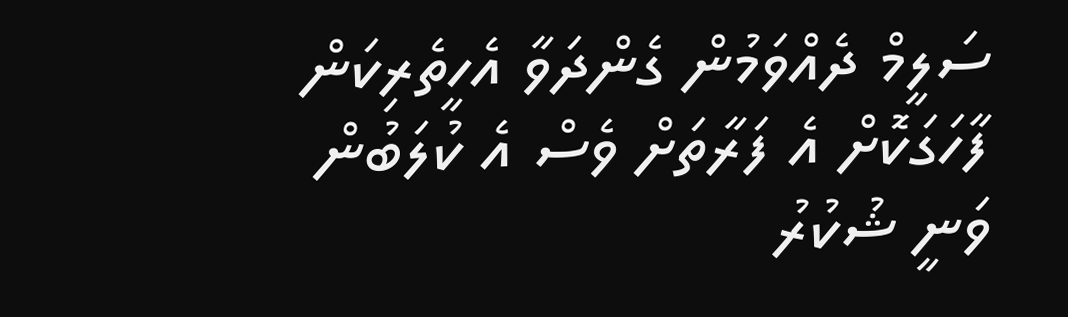ސަލީމް ދެއްވަމުން ގެންދަވާ އެހީތެރިކަން ފާހަގަކޮށް އެ ފަރާތަށް ވެސް އެ ކުލަބުން ވަނީ ޝުކުރު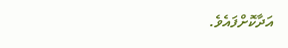އަދާކޮށްފައެވެ.